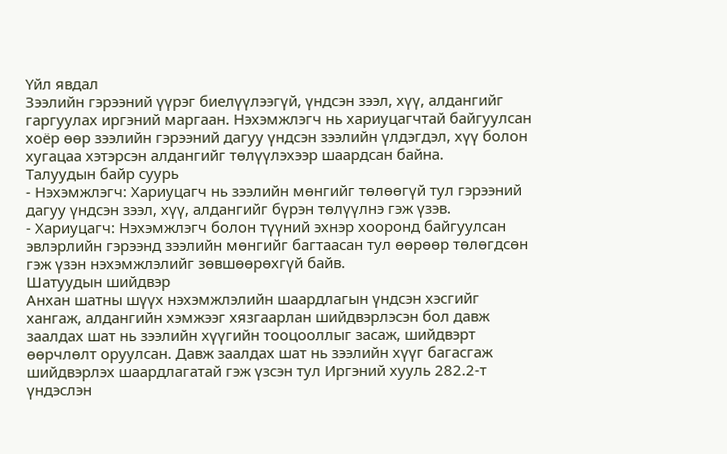Үйл явдал
Зээлийн гэрээний үүрэг биелүүлээгүй, үндсэн зээл, хүү, алдангийг гаргуулах иргэний маргаан. Нэхэмжлэгч нь хариуцагчтай байгуулсан хоёр өөр зээлийн гэрээний дагуу үндсэн зээлийн үлдэгдэл, хүү болон хугацаа хэтэрсэн алдангийг төлүүлэхээр шаардсан байна.
Талуудын байр суурь
- Нэхэмжлэгч: Хариуцагч нь зээлийн мөнгийг төлөөгүй тул гэрээний дагуу үндсэн зээл, хүү, алдангийг бүрэн төлүүлнэ гэж үзэв.
- Хариуцагч: Нэхэмжлэгч болон түүний эхнэр хооронд байгуулсан эвлэрлийн гэрээнд зээлийн мөнгийг багтаасан тул өөрөөр төлөгдсөн гэж үзэн нэхэмжлэлийг зөвшөөрөхгүй байв.
Шатуудын шийдвэр
Анхан шатны шүүх нэхэмжлэлийн шаардлагын үндсэн хэсгийг хангаж, алдангийн хэмжээг хязгаарлан шийдвэрлэсэн бол давж заалдах шат нь зээлийн хүүгийн тооцооллыг засаж, шийдвэрт өөрчлөлт оруулсан. Давж заалдах шат нь зээлийн хүүг багасгаж шийдвэрлэх шаардлагатай гэж үзсэн тул Иргэний хууль 282.2-т үндэслэн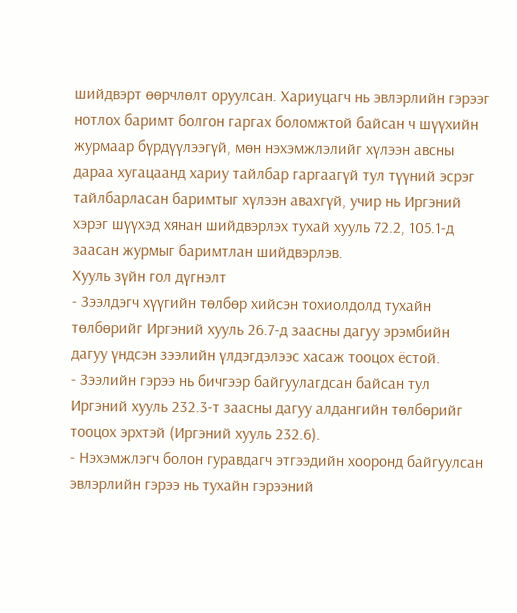шийдвэрт өөрчлөлт оруулсан. Хариуцагч нь эвлэрлийн гэрээг нотлох баримт болгон гаргах боломжтой байсан ч шүүхийн журмаар бүрдүүлээгүй, мөн нэхэмжлэлийг хүлээн авсны дараа хугацаанд хариу тайлбар гаргаагүй тул түүний эсрэг тайлбарласан баримтыг хүлээн авахгүй, учир нь Иргэний хэрэг шүүхэд хянан шийдвэрлэх тухай хууль 72.2, 105.1-д заасан журмыг баримтлан шийдвэрлэв.
Хууль зүйн гол дүгнэлт
- Зээлдэгч хүүгийн төлбөр хийсэн тохиолдолд тухайн төлбөрийг Иргэний хууль 26.7-д заасны дагуу эрэмбийн дагуу үндсэн зээлийн үлдэгдэлээс хасаж тооцох ёстой.
- Зээлийн гэрээ нь бичгээр байгуулагдсан байсан тул Иргэний хууль 232.3-т заасны дагуу алдангийн төлбөрийг тооцох эрхтэй (Иргэний хууль 232.6).
- Нэхэмжлэгч болон гуравдагч этгээдийн хооронд байгуулсан эвлэрлийн гэрээ нь тухайн гэрээний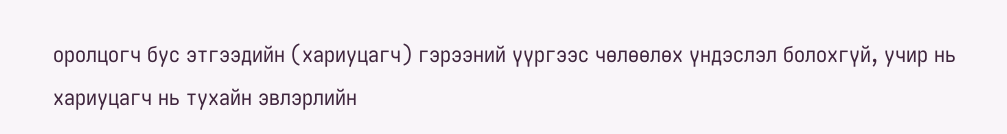оролцогч бус этгээдийн (хариуцагч) гэрээний үүргээс чөлөөлөх үндэслэл болохгүй, учир нь хариуцагч нь тухайн эвлэрлийн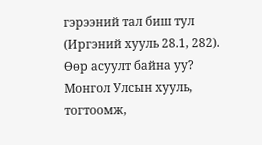гэрээний тал биш тул (Иргэний хууль 28.1, 282).
Өөр асуулт байна уу?
Монгол Улсын хууль, тогтоомж,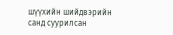шүүхийн шийдвэрийн санд суурилсан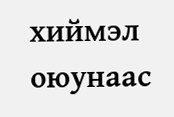хиймэл оюунаас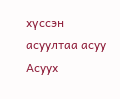хүссэн асуултаа асуу
Асуух